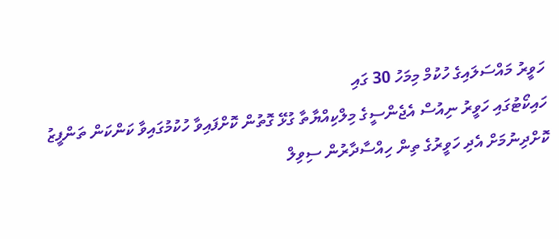ހަވީރު މައްސަލައިގެ ހުކުމް މިމަހު 30 ގައި
ހައިކޯޓުގައި ހަވީރު ނިއުސް އެޖެންސީގެ މިލްކިއްޔާތާ ގުޅޭ ގޮތުން ކޮށްފައިވާ ހުކުމުގައިވާ ކަންކަން ތަންފީޒު ކޮށްދިނުމަށް އެދި ހަވީރުގެ ތިން ހިއްސާދާރުން ސިވިލް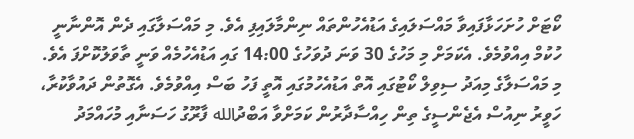ކޯޓަށް ހުށަހަޅާފައިވާ މައްސަލައިގެ އަޑުއެހުންތައް ނިންމާލައިފި އެވެ. މި މައްސަލާގައި ދެން އޮންނާނީ ހުކުމް އިއްވުމެވެ. އެކަމަށް މި މަހުގެ 30 ވަނަ ދުވަހުގެ 14:00 ގައި އަޑުއެހުމެއް ވަނީ ތާވަލުކޮށްފަ އެވެ.
މި މައްސަލާގެ މިއަދު ސިވިލް ކޯޓުގައި އޮތް އަޑުއެހުމުގައި އޮތީ ފަހު ބަސް އިއްވުމެވެ. އެގޮތުން ދައުވާކުރާ، ހަވީރު ނިއުސް އެޖެންސީގެ ތިން ހިއްސާދާރުން ކަމަށްވާ އަބްދުالله ފާރޫގު ހަސަނާއި މުހައްމަދު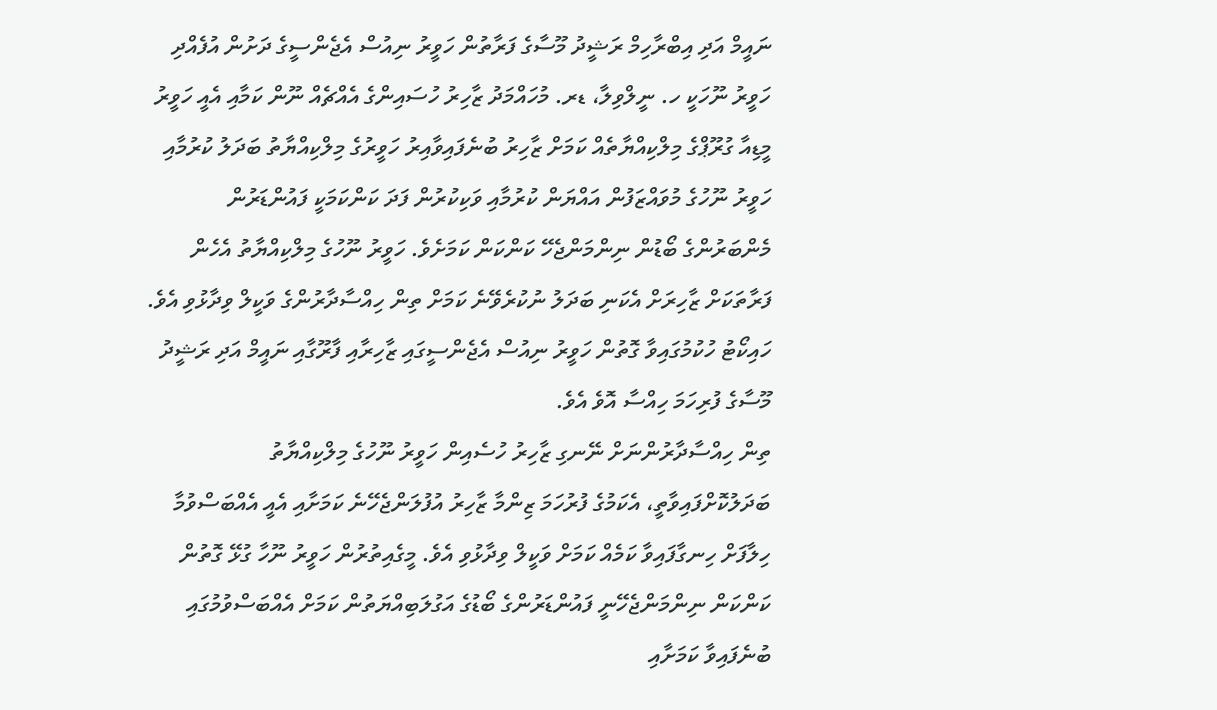ނައީމް އަދި އިބްރާހިމް ރަޝީދު މޫސާގެ ފަރާތުން ހަވީރު ނިއުސް އެޖެންސީގެ ދަށުން އުފެއްދި ހަވީރު ނޫހަކީ ހ. ނީލްވިލާ، ޑރ. މުހައްމަދު ޒާހިރު ހުސައިންގެ އެއްޗެއް ނޫން ކަމާއި އެއީ ހަވީރު މީޑިއާ ގުރޫޕްގެ މިލްކިއްޔާތެއް ކަމަށް ޒާހިރު ބުނެފައިވާއިރު ހަވީރުގެ މިލްކިއްޔާތު ބަދަލު ކުރުމާއި ހަވީރު ނޫހުގެ މުވައްޒަފުން އައްޔަން ކުރުމާއި ވަކިކުރުން ފަދަ ކަންކަމަކީ ފައުންޑަރުން މެންބަރުންގެ ބޯޑުން ނިންމަންޖެހޭ ކަންކަން ކަމަށެވެ. ހަވީރު ނޫހުގެ މިލްކިއްޔާތު އެހެން ފަރާތަކަށް ޒާހިރަށް އެކަނި ބަދަލު ނުކުރެވޭނެ ކަމަށް ތިން ހިއްސާދާރުންގެ ވަކީލް ވިދާޅުވި އެވެ.
ހައިކޯޓު ހުކުމުގައިވާ ގޮތުން ހަވީރު ނިއުސް އެޖެންސީގައި ޒާހިރާއި ފާރޫގާއި ނައީމް އަދި ރަޝީދު މޫސާގެ ފުރިހަމަ ހިއްސާ އޮވެ އެވެ.
ތިން ހިއްސާދާރުންނަށް ނޭނގި ޒާހިރު ހުސެއިން ހަވީރު ނޫހުގެ މިލްކިއްޔާތު ބަދަލުކޮށްފައިވާތީ، އެކަމުގެ ފުރުހަމަ ޒިންމާ ޒާހިރު އުފުލަންޖެހޭނެ ކަމަށާއި އެއީ އެއްބަސްވުމާ ހިލާފަށް ހިނގާފައިވާ ކަމެއް ކަމަށް ވަކީލް ވިދާޅުވި އެވެ. މީގެއިތުރުން ހަވީރު ނޫހާ ގުޅޭ ގޮތުން ކަންކަން ނިންމަންޖެހޭނީ ފައުންޑަރުންގެ ބޯޑުގެ އަގުލަބިއްޔަތުން ކަމަށް އެއްބަސްވުމުގައި ބުނެފައިވާ ކަމަށާއި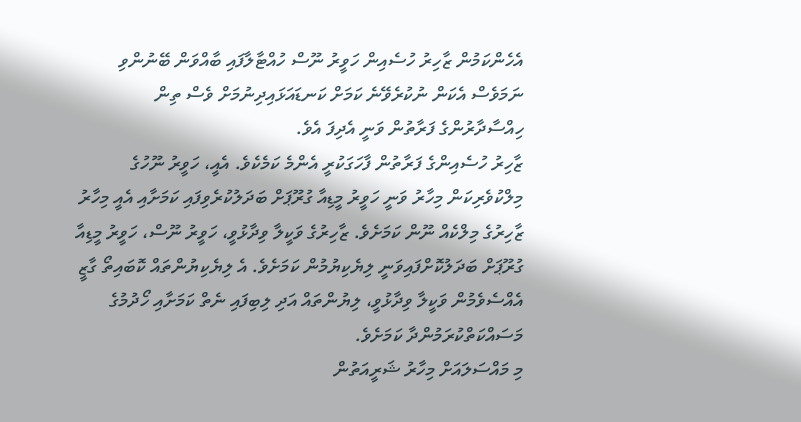އެހެންކަމުން ޒާހިރު ހުސެއިން ހަވީރު ނޫސް ހުއްޓާލާފައި ބާއްވަން ބޭނުންވި ނަމަވެސް އެކަން ނުކުރެވޭނެ ކަމަށް ކަނޑައަޅައިދިނުމަށް ވެސް ތިން ހިއްސާދާރުންގެ ފަރާތުން ވަނީ އެދިފަ އެވެ.
ޒާހިރު ހުސެއިންގެ ފަރާތުން ފާހަގަކުރީ އެންމެ ކަމެކެވެ. އެއީ، ހަވީރު ނޫހުގެ މިލްކުވެރިކަން މިހާރު ވަނީ ހަވީރު މީޑިއާ ގުރޫޕަށް ބަދަލުކުރެވިފައި ކަމަށާއި އެއީ މިހާރު ޒާހިރުގެ މިލްކެއް ނޫން ކަމަށެވެ. ޒާހިރުގެ ވަކީލާ ވިދާޅުވީ، ހަވީރު ނޫސް، ހަވީރު މީޑިއާ ގުރޫޕަށް ބަދަލުކޮށްފައިވަނީ ލިޔެކިޔުމުން ކަމަށެވެ. އެ ލިޔެކިޔުންތައް ކޮބައިތޯ ގާޒީ އެއްސެވެމުން ވަކީލާ ވިދާޅުވީ، ލިޔުންތައް އަދި ލިބިފައި ނެތް ކަމަށާއި ހޯދުމުގެ މަސައްކަތްކުރަމުންދާ ކަމަށެވެ.
މި މައްސަލައަށް މިހާރު ޝަރީއަތުން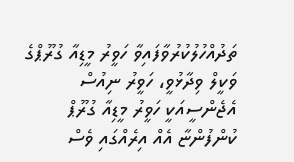ތަދުއްހުލުކުރުވާފައިވާ ހަވީރު މީޑިއާ ގުރޫޕްގެ ވަކީލް ވިދާޅުވީ، ހަވީރު ނިއުސް އެޖެންސީއަކީ ހަވީރު މީޑިއާ ގުރޫޕް ކުންފުންޏާ އެއް އިރެއްގައި ވެސް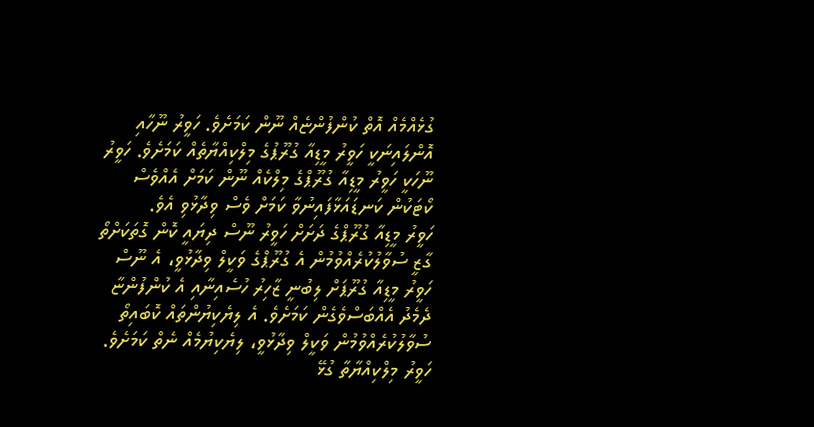ގުޅެއްމެއް އޮތް ކުންފުންޏެއް ނޫން ކަމަށެވެ. ހަވީރު ނޫހާއި އޮންލައިނަކީ ހަވީރު މީޑިއާ ގުރޫޕުގެ މިލްކިއްޔާތެއް ކަމަށެވެ. ހަވީރު ނޫހަކީ ހަވީރު މީޑިއާ ގުރޫޕްގެ މިލްކެއް ނޫން ކަމަށް އެއްވެސް ކޯޓަކުން ކަނޑައަޅާފައިނުވާ ކަމަށް ވެސް ވިދާޅުވި އެވެ.
ހަވީރު މީޑިއާ ގުރޫޕްގެ ދަށަށް ހަވީރު ނޫސް ދިޔައީ ކޮން ގޮތަކަށްތޯ ގާޒީ ސުވާލުކުރެއްވުމުން އެ ގުރޫޕްގެ ވަކީލް ވިދާޅުވީ، އެ ނޫސް ހަވީރު މީޑިއާ ގުރޫޕަށް ލިބުނީ ޒާހިރު ހުސެއިނާއި އެ ކުންފުންޏާ ދެމެދު އެއްބަސްވެގެން ކަމަށެވެ. އެ ލިޔެކިޔުންތައް ކޮބައިތޯ ސުވާލުކުރެއްވުމުން ވަކީލް ވިދާޅުވީ، ލިޔެކިޔުމެއް ނެތް ކަމަށެވެ.
ހަވީރު މިލްކިއްޔާތާ ގުޅޭ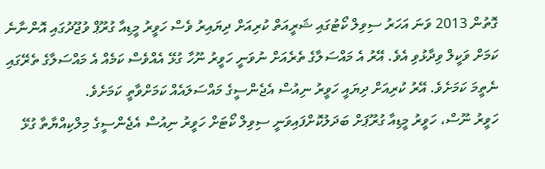ގޮތުން 2013 ވަނަ އަހަރު ސިވިލް ކޯޓުގައި ޝަރީއަތް ކުރިއަށް ދިޔައިރު ވެސް ހަވީރު މީޑިއާ ގުރޫޕް ވުޖޫދުގައި އޮންނާނެ ކަމަށް ވަކީލް ވިދާޅުވި އެވެ. އޭރު އެ މައްސަލާގެ ތެރެއަށް ނުވަނީ ހަވީރު ނޫހާ ގުޅޭ އެއްވެސް ކަމެއް އެ މައްސަލާގެ ތެރޭގައި ނެތީމަ ކަމަށެވެ. އޭރު ކުރިއަށް ދިޔައީ ހަވީރު ނިއުސް އެޖެންސީގެ މައްސަލައެއް ކަމަށްވާތީ ކަމަށެވެ.
ހަވީރު ނޫސް، ހަވީރު މީޑިއާ ގުރޫޕަށް ބަދަލުކޮށްފައިވަނީ ސިވިލް ކޯޓަށް ހަވީރު ނިއުސް އެޖެންސީގެ މިލްކިއްޔާތާ ގުޅޭ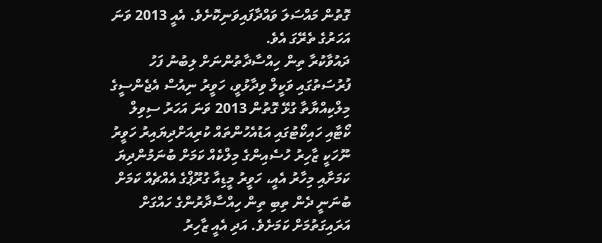ގޮތުން މައްސަލަ ވައްދާފައިވަނިކޮށެވެ. އެއީ 2013 ވަނަ އަހަރުގެ ތެރޭގަ އެވެ.
ދައުވާކުރާ ތިން ހިއްސާދާތުންނަށް ލިބުނު ފަހު ފުރުސަތުގައި ވަކީލް ވިދާޅުވީ، ހަވީރު ނިއުސް އެޖެންސީގެ މިލްކިއްޔާތާ ގުޅޭ ގޮތުން 2013 ވަނަ އަހަރު ސިވިލް ކޯޓާއި ހައިކޯޓުގައި އަޑުއެހުންތައް ކުރިއަށްދިޔައިރު ހަވީރު ނޫހަކީ ޒާހިރު ހުސެއިންގެ މިލްކެއް ކަމަށް ބުނަމުންދިޔަ ކަމަށާއި މިހާރު އެއީ، ހަވީރު މީޑިއާ ގުރޫޕްގެ އެއްޗެއް ކަމަށް ބުނަނީ ދެން ތިބި ތިން ހިއްސާދާރުންގެ ހައްގަށް އަރައިގަތުމަށް ކަމަށެވެ. އަދި އެއީ ޒާހިރު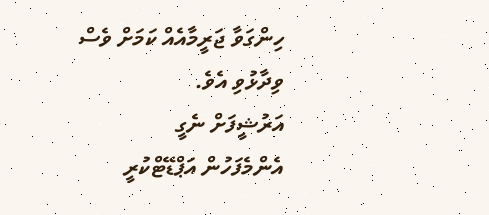ހިންގަވާ ޖަރީމާއެއް ކަމަށް ވެސް ވިދާޅުވި އެވެ.
އަރުޝީފަށް ނެގީ
އެންމެފަހުން އަޕްޑޭޓްކުރީ